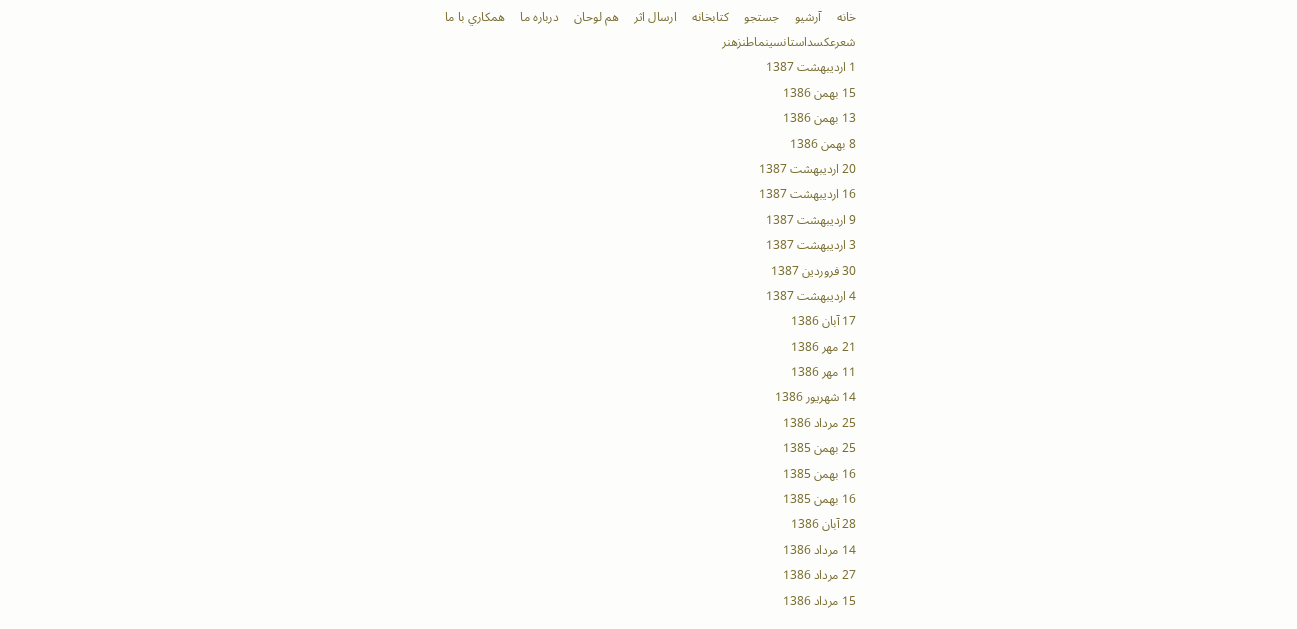خانه     آرشيو     جستجو     کتابخانه     ارسال اثر     هم لوحان     درباره ما     همکاري با ما
شعرعکسداستانسینماطنزهنر
1 اردیبهشت 1387
15 بهمن 1386
13 بهمن 1386
8 بهمن 1386
20 اردیبهشت 1387
16 اردیبهشت 1387
9 اردیبهشت 1387
3 اردیبهشت 1387
30 فروردین 1387
4 اردیبهشت 1387
17 آبان 1386
21 مهر 1386
11 مهر 1386
14 شهریور 1386
25 مرداد 1386
25 بهمن 1385
16 بهمن 1385
16 بهمن 1385
28 آبان 1386
14 مرداد 1386
27 مرداد 1386
15 مرداد 1386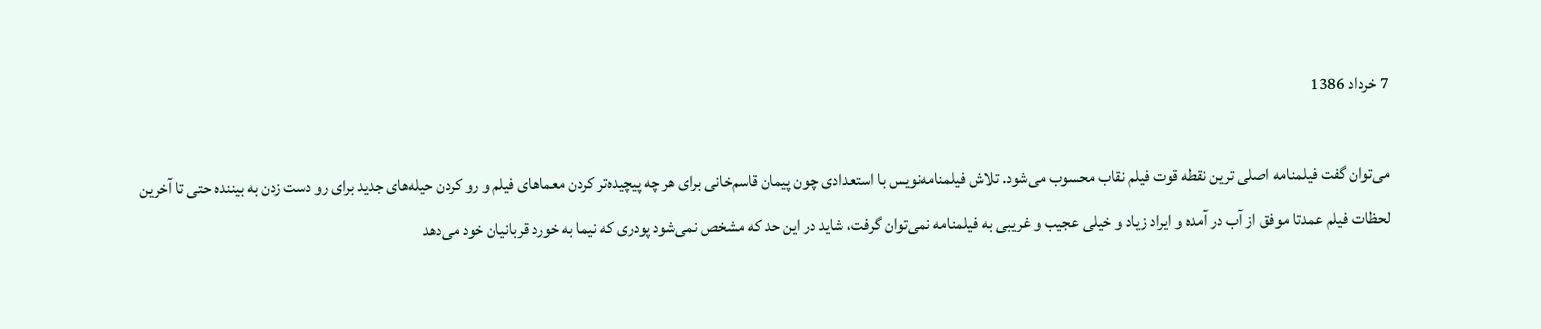7 خرداد 1386

می‌توان گفت فیلمنامه اصلی ترین نقطه قوت فیلم نقاب محسوب می‌شود. تلاش فیلمنامه‌نویس با استعدادی چون پیمان قاسم‌خانی برای هر چه پیچیده‌تر کردن معماهای فیلم و رو کردن حیله‌های جدید برای رو دست زدن به بیننده حتی تا آخرین لحظات فیلم عمدتا موفق از آب در آمده و ایراد زیاد و خیلی عجیب و غریبی به فیلمنامه نمی‌توان گرفت، شاید در این حد که مشخص نمی‌شود پودری که نیما به خورد قربانیان خود می‌دهد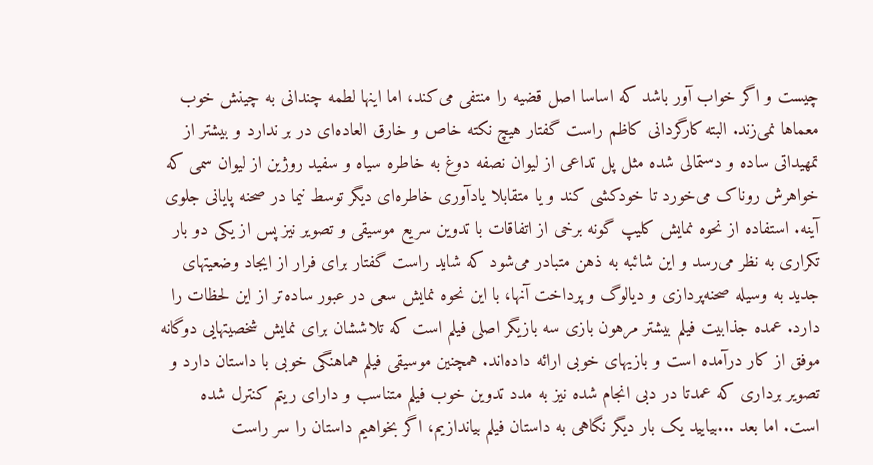چیست و اگر خواب آور باشد که اساسا اصل قضیه را منتفی می‌کند، اما اینها لطمه چندانی به چینش خوب معماها نمی‌زند. البته کارگردانی کاظم راست گفتار هیچ نکته خاص و خارق العاده‌ای در بر ندارد و بیشتر از تمهیداتی ساده و دستمالی شده مثل پل تداعی از لیوان نصفه دوغ به خاطره سیاه و سفید روژین از لیوان سمی که خواهرش روناک می‌خورد تا خودکشی کند و یا متقابلا یادآوری خاطره‌ای دیگر توسط نیما در صحنه پایانی جلوی آینه. استفاده از نحوه نمایش کلیپ گونه برخی از اتفاقات با تدوین سریع موسیقی و تصویر نیز پس از یکی دو بار تکراری به نظر می‌رسد و این شائبه به ذهن متبادر می‌شود که شاید راست گفتار برای فرار از ایجاد وضعیتهای جدید به وسیله صحنه‌پردازی و دیالوگ و پرداخت آنها، با این نحوه نمایش سعی در عبور ساده‌تر از این لحظات را دارد. عمده جذابیت فیلم بیشتر مرهون بازی سه بازیگر اصلی فیلم است که تلاششان برای نمایش شخصیتهایی دوگانه موفق از کار درآمده است و بازیهای خوبی ارائه داده‌اند. همچنین موسیقی فیلم هماهنگی خوبی با داستان دارد و تصویر برداری که عمدتا در دبی انجام شده نیز به مدد تدوین خوب فیلم متناسب و دارای ریتم کنترل شده است. اما بعد ...بیایید یک بار دیگر نگاهی به داستان فیلم بیاندازیم، اگر بخواهیم داستان را سر راست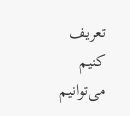تعریف کنیم می‌توانیم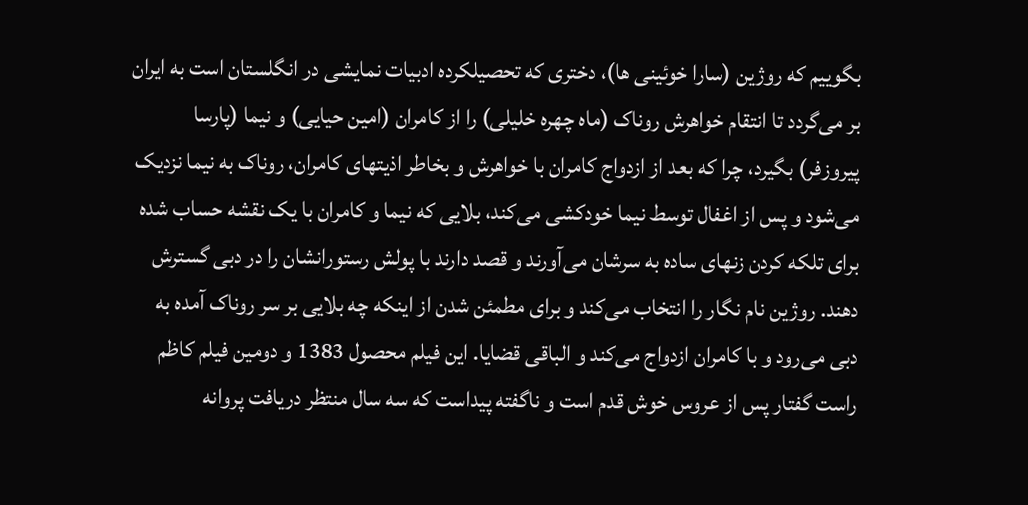بگوییم که روژین (سارا خوئینی ها)، دختری که تحصیلکرده ادبیات نمایشی در انگلستان است به ایران بر می‌گردد تا انتقام خواهرش روناک (ماه چهره خلیلی) را از کامران (امین حیایی) و نیما (پارسا پیروزفر) بگیرد، چرا که بعد از ازدواج کامران با خواهرش و بخاطر اذیتهای کامران، روناک به نیما نزدیک می‌شود و پس از اغفال توسط نیما خودکشی می‌کند، بلایی که نیما و کامران با یک نقشه حساب شده برای تلکه کردن زنهای ساده به سرشان می‌آورند و قصد دارند با پولش رستورانشان را در دبی گسترش دهند. روژین نام نگار را انتخاب می‌کند و برای مطمئن شدن از اینکه چه بلایی بر سر روناک آمده به دبی می‌رود و با کامران ازدواج می‌کند و الباقی قضایا. این فیلم محصول 1383 و دومین فیلم کاظم راست گفتار پس از عروس خوش قدم است و ناگفته پیداست که سه سال منتظر دریافت پروانه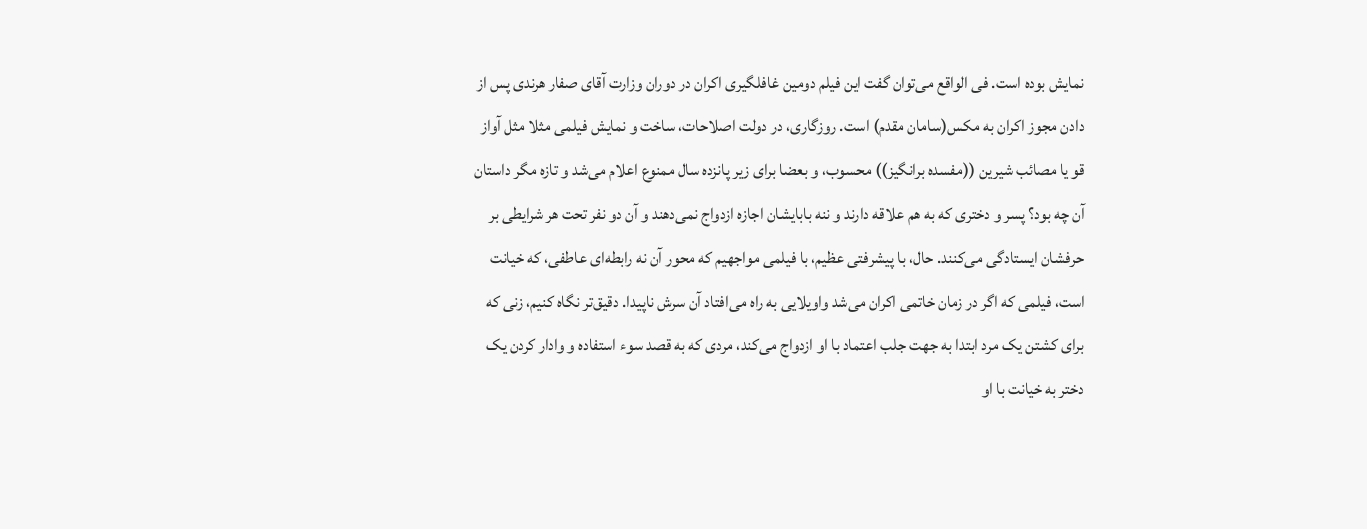نمایش بوده است. فی الواقع می‌توان گفت این فیلم دومین غافلگیری اکران در دوران وزارت آقای صفار هرندی پس از دادن مجوز اکران به مکس(سامان مقدم) است. روزگاری، در دولت اصلاحات، ساخت و نمایش فیلمی مثلا مثل آواز قو یا مصائب شیرین ((مفسده برانگیز)) محسوب، و بعضا برای زیر پانزده سال ممنوع اعلام می‌شد و تازه مگر داستان آن چه بود؟ پسر و دختری که به هم علاقه دارند و ننه بابایشان اجازه ازدواج نمی‌دهند و آن دو نفر تحت هر شرایطی بر حرفشان ایستادگی می‌کنند. حال، با پیشرفتی عظیم، با فیلمی مواجهیم که محور آن نه رابطه‌ای عاطفی، که خیانت است، فیلمی که اگر در زمان خاتمی اکران می‌شد واویلایی به راه می‌افتاد آن سرش ناپیدا. دقیق‌تر نگاه کنیم، زنی که برای کشتن یک مرد ابتدا به جهت جلب اعتماد با او ازدواج می‌کند، مردی که به قصد سوء استفاده و وادار کردن یک دختر به خیانت با او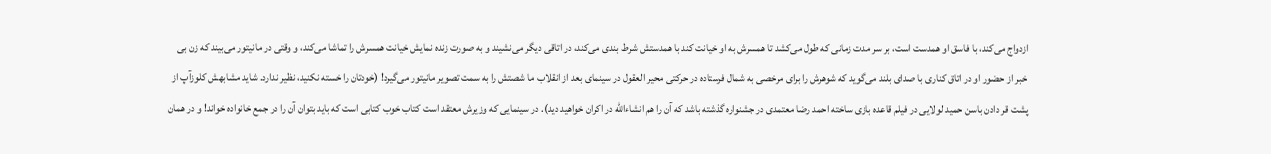ازدواج می‌کند، با فاسق او همدست است، بر سر مدت زمانی که طول می‌کشد تا همسرش به او خیانت کند با همدستش شرط بندی می‌کند، در اتاقی دیگر می‌نشیند و به صورت زنده نمایش خیانت همسرش را تماشا می‌کند، و وقتی در مانیتور می‌بیند که زن بی خبر از حضور او در اتاق کناری با صدای بلند می‌گوید که شوهرش را برای مرخصی به شمال فرستاده در حرکتی محیر العقول در سینمای بعد از انقلاب ما شصتش را به سمت تصویر مانیتور می‌گیرد! (خودتان را خسته نکنید، نظیر ندارد. شاید مشابهش کلوزآپ از پشت قر دادن باسن حمید لولایی در فیلم قاعده بازی ساخته احمد رضا معتمدی در جشنواره گذشته باشد که آن را هم انشاءالله در اکران خواهید دید). در سینمایی که وزیرش معتقد است کتاب خوب کتابی است که باید بتوان آن را در جمع خانواده خواند! و در همان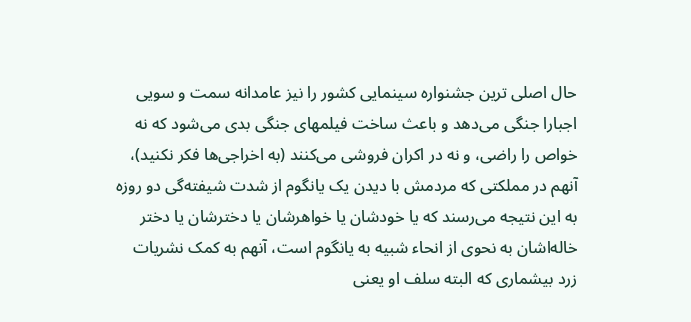حال اصلی ترین جشنواره سینمایی کشور را نیز عامدانه سمت و سویی اجبارا جنگی می‌دهد و باعث ساخت فیلمهای جنگی بدی می‌شود که نه خواص را راضی، و نه در اکران فروشی می‌کنند (به اخراجی‌ها فکر نکنید)، آنهم در مملکتی که مردمش با دیدن یک یانگوم از شدت شیفته‌گی دو روزه به این نتیجه می‌رسند که یا خودشان یا خواهرشان یا دخترشان یا دختر خاله‌اشان به نحوی از انحاء شبیه به یانگوم است، آنهم به کمک نشریات زرد بیشماری که البته سلف او یعنی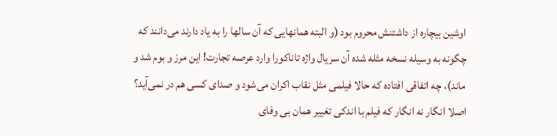اوشین بیچاره از داشتنش محروم بود (و البته همانهایی که آن سالها را به یاد دارند می‌دانند که چگونه به وسیله نسخه مثله شده آن سریال واژه تاناکورا وارد عرصه تجارت! این مرز و بوم شد و ماند)، چه اتفاقی افتاده که حالا فیلمی مثل نقاب اکران می‌شود و صدای کسی هم در نمی‌آید؟ اصلا انگار نه انگار که فیلم با اندکی تغییر همان بی وفای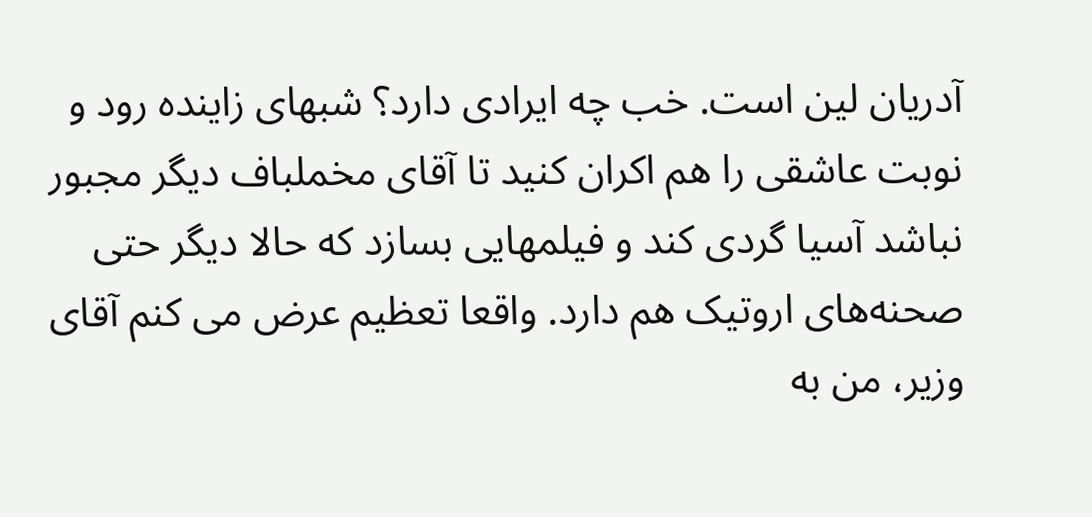آدریان لین است. خب چه ایرادی دارد؟ شبهای زاینده رود و نوبت عاشقی را هم اکران کنید تا آقای مخملباف دیگر مجبور نباشد آسیا گردی کند و فیلمهایی بسازد که حالا دیگر حتی صحنه‌های اروتیک هم دارد. واقعا تعظیم عرض می کنم آقای وزیر، من به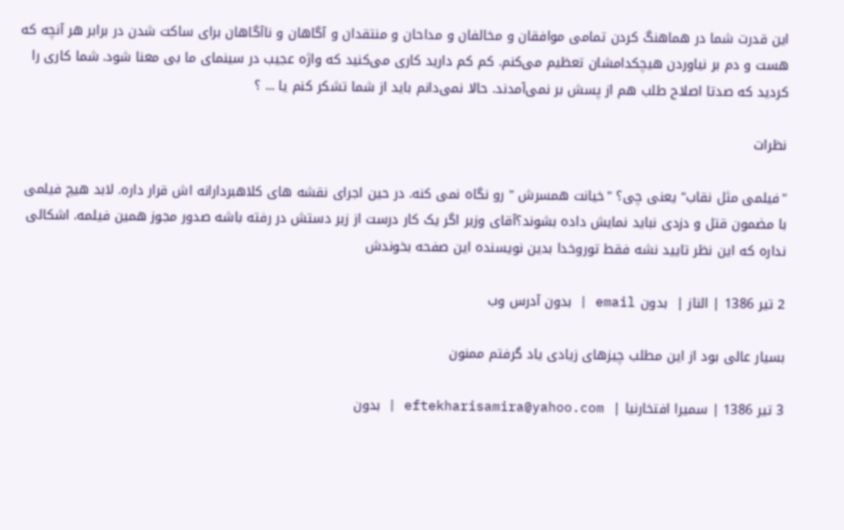این قدرت شما در هماهنگ کردن تمامی موافقان و مخالفان و مداحان و منتقدان و آگاهان و ناآگاهان برای ساکت شدن در برابر هر آنچه که هست و دم بر نیاوردن هیچکدامشان تعظیم می‌کنم. کم کم دارید کاری می‌کنید که واژه عجیب در سینمای ما بی معنا شود. شما کاری را کردید که صدتا اصلاح طلب هم از پسش بر نمی‌آمدند. حالا نمی‌دانم باید از شما تشکر کنم یا ... ؟

نظرات

"فیلمی مثل نقاب" یعنی چی؟ "خیانت همسرش " رو نگاه نمی کنه. در حین اجرای نقشه های کلاهبردارانه اش قرار داره. لابد هیچ فیلمی با مضمون قتل و دزدی نباید نمایش داده بشوند؟آقای وزیر اگر یک کار درست از زیر دستش در رفته باشه صدور مجوز همین فیلمه. اشکالی نداره که این نظر تایید نشه فقط توروخدا بدین نویسنده این صفحه بخوندش

2 تیر 1386 | الناز |  بدون email | بدون آدرس وب

بسیار عالی بود از این مطلب چیزهای زیادی یاد گرفتم ممنون

3 تیر 1386 | سمیرا افتخارنیا |  eftekharisamira@yahoo.com | بدون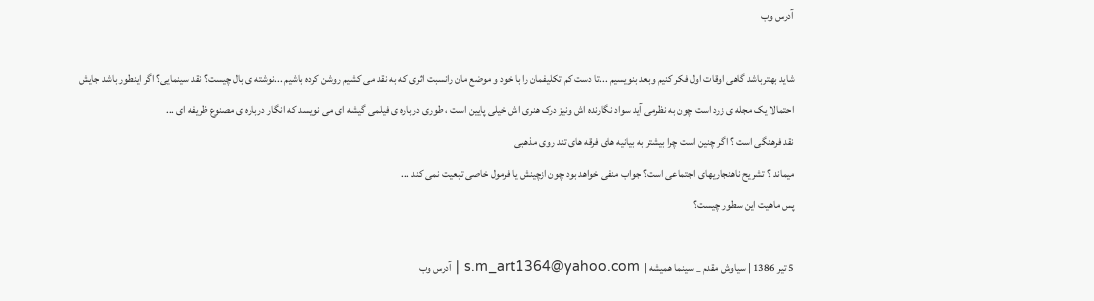آدرس وب

شاید بهترباشد گاهی اوقات اول فکر کنیم وبعد بنویسیم ...تا دست کم تکلیفمان را با خود و موضع مان رانسبت اثری که به نقد می کشیم روشن کرده باشیم ...نوشته ی بال چیست؟ نقد سینمایی؟ اگر اینطور باشد جایش احتمالا یک مجله ی زرد است چون به نظرمی آید سواد نگارنده اش ونیز درک هنری اش خیلی پایین است ، طوری درباره ی فیلمی گیشه ای می نویسد که انگار درباره ی مصنوع ظریفه ای ...
نقد فرهنگی است ؟ اگر چنین است چرا بیشتر به بیانیه های فرقه های تند روی مذهبی
میماند ؟ تشریح ناهنجاریهای اجتماعی است؟ جواب منفی خواهد بود چون ازچینش یا فرمول خاصی تبعیت نمی کند ...
پس ماهیت این سطور چیست؟

5 تیر 1386 | سیاوش مقدم _ سینما همیشه |  s.m_art1364@yahoo.com | آدرس وب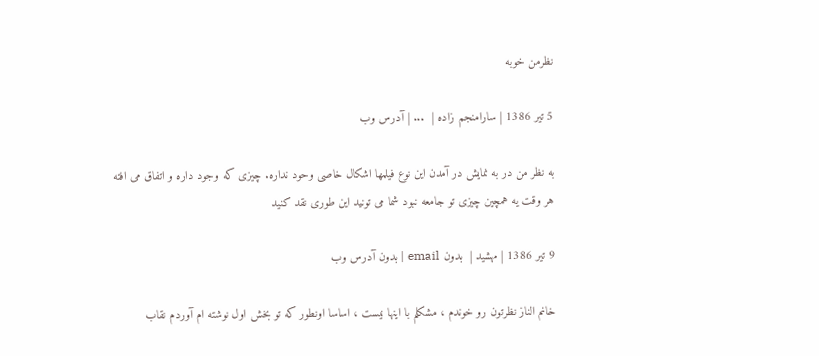نظرمن خوبه

5 تیر 1386 | سارامنجم زاده |  ... | آدرس وب

به نظر من در به نمایش در آمدن این نوع فیلمها اشکال خاصی وحود نداره. چیزی که وجود داره و اتفاق می افته
هر وقت یه همچین چیزی تو جامعه نبود شما می تونید این طوری نقد کنید

9 تیر 1386 | مهشید |  بدون email | بدون آدرس وب

خانم الناز نظرتون رو خوندم ، مشکلم با اینها نیست ، اساسا اونطور که تو بخش اول نوشته ام آوردم نقاب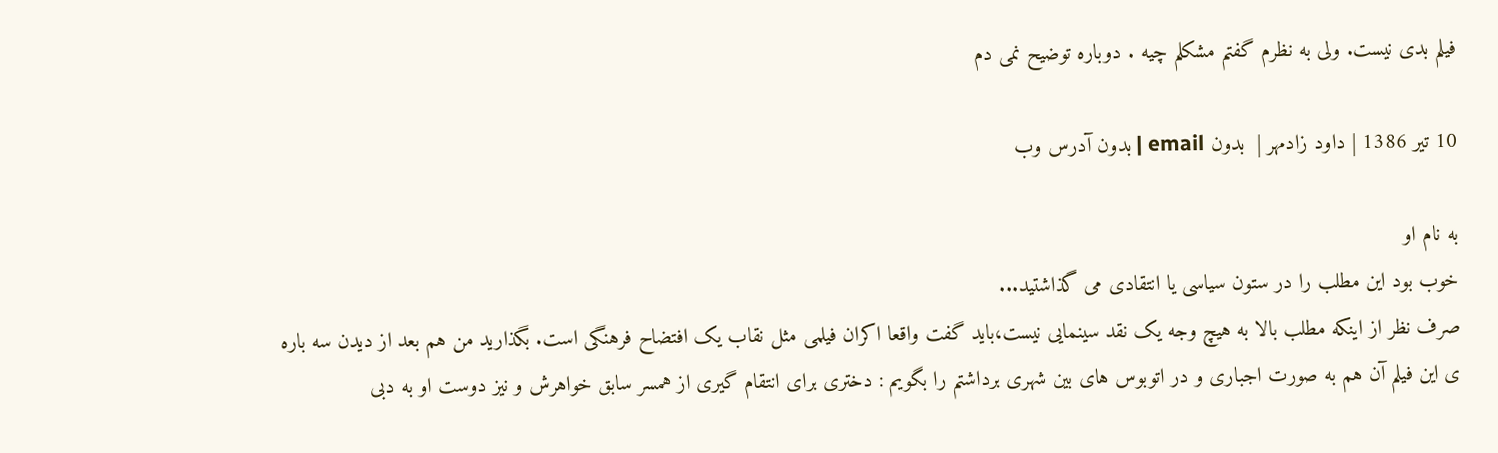فیلم بدی نیست. ولی به نظرم گفتم مشکلم چیه . دوباره توضیح نمی دم

10 تیر 1386 | داود زادمهر |  بدون email | بدون آدرس وب

به نام او
خوب بود این مطلب را در ستون سیاسی یا انتقادی می گذاشتید...
صرف نظر از اینکه مطلب بالا به هیچ وجه یک نقد سینمایی نیست،باید گفت واقعا اکران فیلمی مثل نقاب یک افتضاح فرهنگی است. بگذارید من هم بعد از دیدن سه باره ی این فیلم آن هم به صورت اجباری و در اتوبوس های بین شهری برداشتم را بگویم : دختری برای انتقام گیری از همسر سابق خواهرش و نیز دوست او به دبی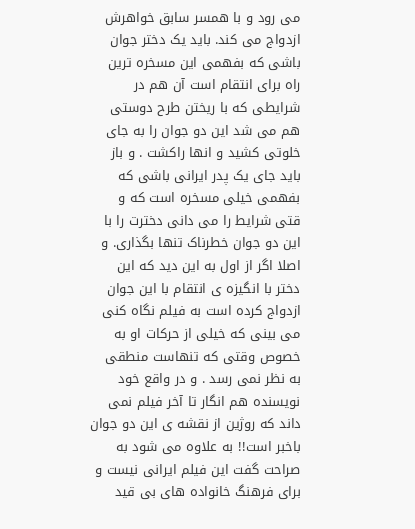می رود و با همسر سابق خواهرش ازدواج می کند. باید یک دختر جوان باشی که بفهمی این مسخره ترین راه برای انتقام است آن هم در شرایطی که با ریختن طرح دوستی هم می شد این دو جوان را به جای خلوتی کشید و انها راکشت . و باز باید جای یک پدر ایرانی باشی که بفهمی خیلی مسخره است که و قتی شرایط را می دانی دخترت را با این دو جوان خطرناک تنها بگذاری. و اصلا اگر از اول به این دید که این دختر با انگیزه ی انتقام با این جوان ازدواج کرده است به فیلم نگاه کنی می بینی که خیلی از حرکات او به خصوص وقتی که تنهاست منطقی به نظر نمی رسد . و در واقع خود نویسنده هم انگار تا آخر فیلم نمی داند که روژین از نقشه ی این دو جوان باخبر است!! به علاوه می شود به صراحت گفت این فیلم ایرانی نیست و برای فرهنگ خانواده های بی قید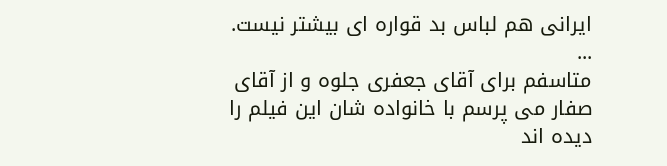ایرانی هم لباس بد قواره ای بیشتر نیست.
...
متاسفم برای آقای جعفری جلوه و از آقای صفار می پرسم با خانواده شان این فیلم را دیده اند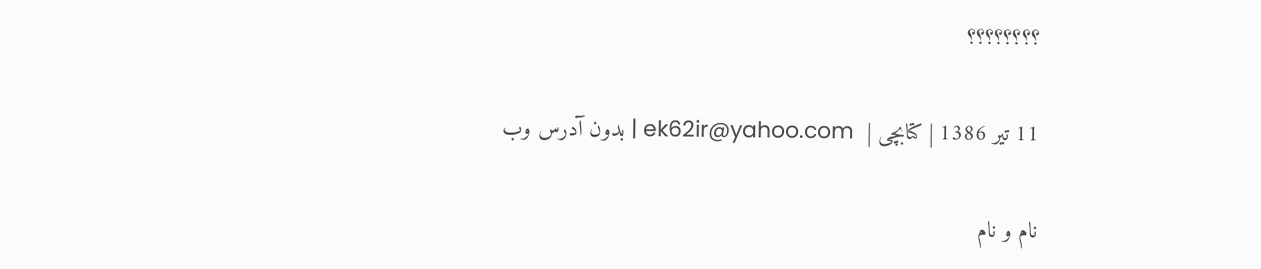؟؟؟؟؟؟؟؟

11 تیر 1386 | کتابچی |  ek62ir@yahoo.com | بدون آدرس وب

نام و نام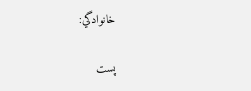خانوادگي:

پست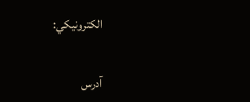الکترونيکي:

آدرس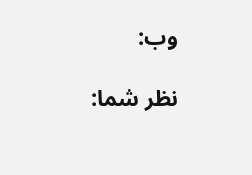وب:

نظر شما: